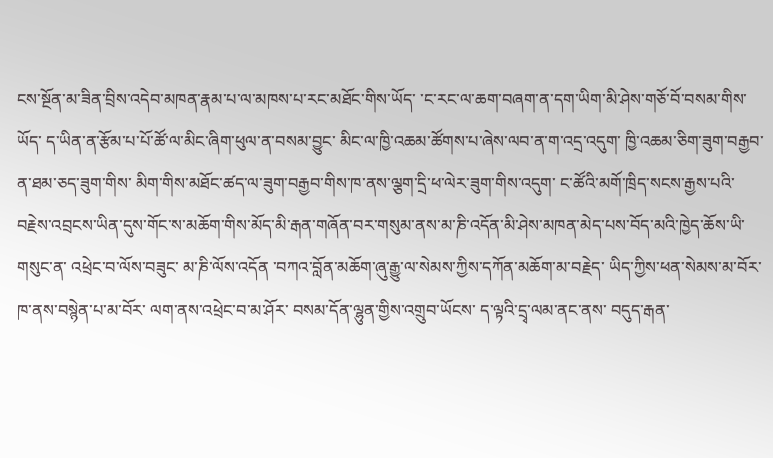ངས་སྔོན་མ་ཟིན་བྲིས་འདེབ་མཁན་རྣམ་པ་ལ་མཁས་པ་རང་མཐོང་གིས་ཡོད་ ་ང་རང་ལ་ཆག་བཞག་ན་དག་ཡིག་མི་ཤེས་གཅོ་བོ་བསམ་གིས་ཡོད་ ད་ཡིན་ན་རྩོམ་པ་པོ་ཚོ་ལ་མིང་ཞིག་ཕུལ་ན་བསམ་བྱུང་ མིང་ལ་ཁྱི་འཆམ་ཚོགས་པ་ཞེས་ལབ་ན་ག་འདྲ་འདུག་ ཁྱི་འཆམ་ཅིག་ཟུག་བརྒྱབ་ན་ཐམ་ཅད་ཟུག་གིས་ མིག་གིས་མཐོང་ཚད་ལ་ཟུག་བརྒྱབ་གིས་ཁ་ནས་ལྕག་དྲི་ཕ་ལེར་ཟུག་གིས་འདུག་ ང་ཚོའི་མགོ་ཁྲིད་སངས་རྒྱས་པའི་བརྗེས་འབྲངས་ཡིན་དུས་གོང་ས་མཆོག་གིས་མོད་མི་རྒན་གཞོན་བར་གསུམ་ནས་མ་ཎི་འདོན་མི་ཤེས་མཁན་མེད་པས་བོད་མའི་ཁྱེད་ཆོས་ཡི་གསུང་ན་ འཕྲེང་བ་ལོས་བཟུང་ མ་ཎི་ལོས་འདོན ་བཀའ་བློན་མཆོག་ཞུ་རྒྱུ་ལ་སེམས་ཀྱིས་དཀོན་མཆོག་མ་བརྗེད་ ཡིད་ཀྱིས་ཕན་སེམས་མ་བོར་ ཁ་ནས་བསྙེན་པ་མ་བོར་ ལག་ནས་འཕྲེང་བ་མ་ཤོར་ བསམ་དོན་ལྷུན་གྱིས་འགྲུབ་ཡོངས་ ད་ལྟའི་དྲྭ་ལམ་ནང་ནས་ བདུད་རྒན་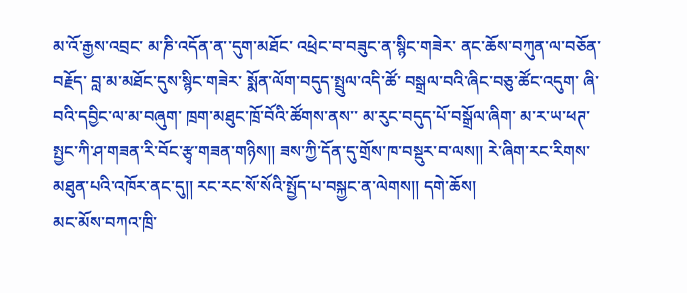མ་འོ་རྒྱས་འབྲང་ མ་ཎི་འདོན་ན་་དུག་མཐོང་ འཕྲེང་བ་བཟུང་ན་སྙིང་གཟེར་ ནང་ཆོས་བཀུན་ལ་བཅོན་བརྗོད་ བླ་མ་མཐོང་དུས་སྙིང་གཟེར་ སྨོན་ལོག་བདུད་སྤྲུལ་འདི་ཚོ་ བསྒྲལ་བའི་ཞིང་བཅུ་ཚོང་འདུག་ ཞི་བའི་དབྱིང་ལ་མ་བཞུག་ ཁྲག་མཐུང་ཁྲོ་བོའི་ཚོགས་ནས་་ མ་རུང་བདུད་པོ་བསྒྲོལ་ཞིག་ མ་ར་ཡ་ཕཊ་
སྤྱང་ཀི་ཤ་གཟན་རི་བོང་རྩྭ་གཟན་གཉིས།། ཟས་ཀྱི་དོན་དུ་གྲོས་ཁ་བསྡུར་བ་ལས།། རེ་ཞིག་རང་རིགས་མཐུན་པའི་འཁོར་ནང་དུ།། རང་རང་སོ་སོའི་སྤྱོད་པ་བསྐྱང་ན་ལེགས།། དགེ་ཆོས།
མང་མོས་བཀའ་ཁྲི་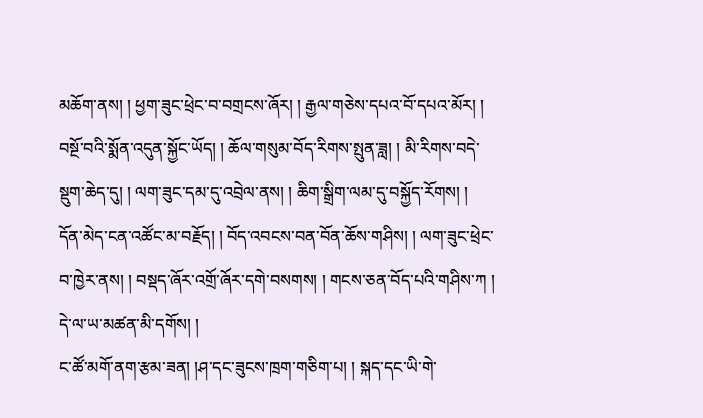མཆོག་ནས། ། ཕྱག་ཟུང་ཕྲེང་བ་བགྲངས་ཞོར། ། རྒྱལ་གཅེས་དཔའ་བོ་དཔའ་མོར། ། བསྔོ་བའི་སྨོན་འདུན་སྐྱོང་ཡོད། ། ཆོལ་གསུམ་བོད་རིགས་སྤུན་ཟླ། ། མི་རིགས་བདེ་སྡུག་ཆེད་དུ། ། ལག་ཟུང་དམ་དུ་འབྲེལ་ནས། ། ཆིག་སྒྲིག་ལམ་དུ་བསྐྱོད་རོགས། ། དོན་མེད་ངན་འཚོང་མ་བརྗོད། ། བོད་འབངས་བན་བོན་ཆོས་གཤིས། ། ལག་ཟུང་ཕྲེང་བ་ཁྱེར་ནས། ། བསྡད་ཞོར་འགྲོ་ཞོར་དགེ་བསགས། ། གངས་ཅན་བོད་པའི་གཤིས་ཀ ། དེ་ལ་ཡ་མཚན་མི་དགོས། །
ང་ཚོ་མགོ་ནག་རྩམ་ཟན། །ཤ་དང་ཟུངས་ཁྲག་གཅིག་པ། ། སྐད་དང་ཡི་གེ་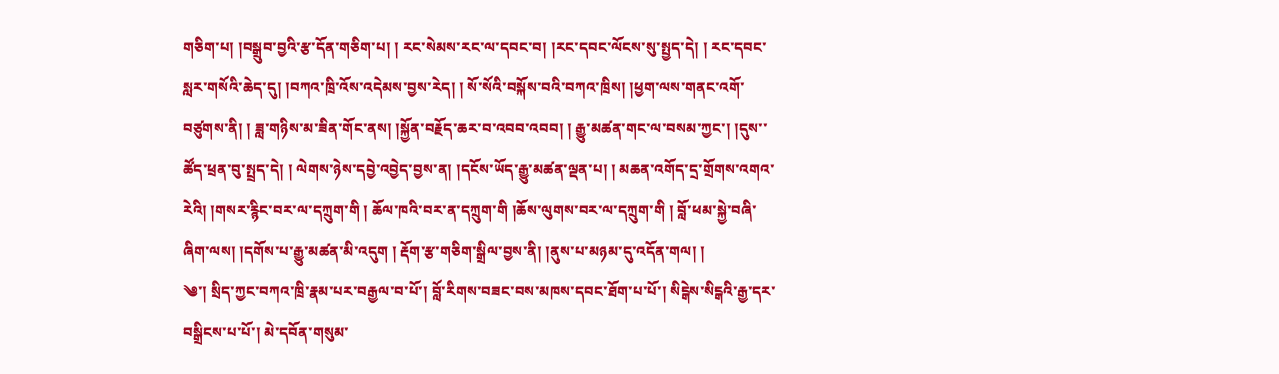གཅིག་པ། །བསྒྲུབ་བྱའི་རྩ་དོན་གཅིག་པ། ། རང་སེམས་རང་ལ་དབང་བ། །རང་དབང་ལོངས་སུ་སྤྱད་དེ། ། རང་དབང་སླར་གསོའི་ཆེད་དུ། །བཀའ་ཁྲི་འོས་འདེམས་བྱས་རེད། ། སོ་སོའི་བསྐོས་བའི་བཀའ་ཁྲིས། །ཕྱག་ལས་གནང་འགོ་བཙུགས་ནི། ། ཟླ་གཉིས་མ་ཟིན་གོང་ནས། །སྐྱོན་བརྗོད་ཆར་བ་འབབ་འབབ། ། རྒྱུ་མཚན་གང་ལ་བསམ་ཀྱང་། །དུས་་ཚོད་ཕྲན་བུ་སྤྲད་དེ། ། ལེགས་ཉེས་དབྱེ་འབྱེད་བྱས་ན། །དངོས་ཡོད་རྒྱུ་མཚན་ལྡན་པ། ། མཆན་འགོད་དྲ་གྲོགས་འགའ་རེའི། །གསར་རྙིང་བར་ལ་དཀྲུག་གི ། ཆོལ་ཁའི་བར་ན་དཀྲུག་གི །ཆོས་ལུགས་བར་ལ་དཀྲུག་གི ། བློ་ཕམ་སྐྱེ་བཞི་ཞིག་ལས། །དགོས་པ་རྒྱུ་མཚན་མི་འདུག ། རྡོག་རྩ་གཅིག་སྒྲིལ་བྱས་ནི། །ནུས་པ་མཉམ་དུ་འདོན་གལ། །
༄་། སྲིད་ཀྱང་བཀའ་ཁྲི་རྣམ་པར་བརྒྱལ་བ་པོ་། བློ་རིགས་བཟང་བས་མཁས་དབང་ཐོག་པ་པོ་། སིངྒེས་སིངྒའི་རྒྱ་དར་བསྒྲིངས་པ་པོ་། མེ་དབོན་གསུམ་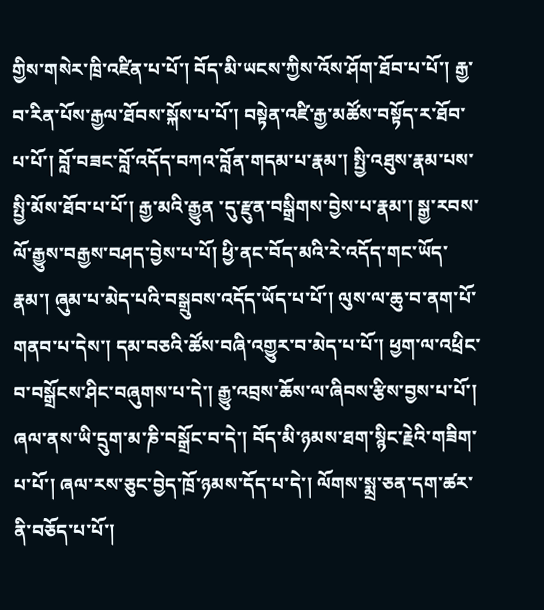གྱིས་གསེར་ཁྲི་འཛིན་པ་པོ་། བོད་མི་ཡངས་ཀྱིས་འོས་ཤོག་ཐོབ་པ་པོ་། རྒྱ་བ་རིན་པོས་རྒྱལ་ཐོབས་སྐོས་པ་པོ་། བསྟེན་འཛི་རྒྱ་མཚོས་བསྟོད་ར་ཐོབ་པ་པོ་། བློ་བཟང་བློ་འདོད་བཀའ་བློན་གདམ་པ་རྣམ་། སྤྱི་འཐུས་རྣམ་པས་སྤྱི་མོས་ཐོབ་པ་པོ་། རྒྱ་མའི་རྒྱུན ་དུ་རྫུན་བསྒྲིགས་བྱེས་པ་རྣམ་། སྒྱ་རབས་ལོ་རྒྱུས་བརྒྱས་བཤད་བྱེས་པ་པོ། ཕྱི་ནང་བོད་མའི་རེ་འདོད་གང་ཡོད་རྣམ་། ཞུམ་པ་མེད་པའི་བསྒྲུབས་འདོད་ཡོད་པ་པོ་། ལུས་ལ་ཆུ་བ་ནག་པོ་གནབ་པ་དེས་། དམ་བཅའི་ཚོས་བཞི་འགྱུར་བ་མེད་པ་པོ་། ཕྱག་ལ་འཕྲིང་བ་བསྒྲོངས་ཤིང་བཞུགས་པ་དེ་། རྒྱུ་འབྲས་ཆོས་ལ་ཞིབས་རྩིས་བྱས་པ་པོ་། ཞལ་ནས་ཡི་དྲུག་མ་ཎི་བསྒྲོང་བ་དེ་། བོད་མི་ཉམས་ཐག་སྙིང་རྗེའི་གཟིག་པ་པོ་། ཞལ་རས་ཅུང་བྱེད་ཁྲོ་ཉམས་དོད་པ་དེ་། ལོགས་སྨྲ་ཅན་དག་ཚར་ནི་བཅོད་པ་པོ་།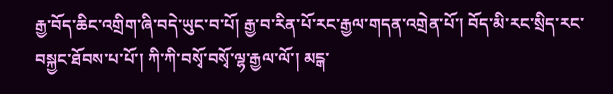རྒྱ་བོད་ཆིང་འགྲིག་ཞི་བདེ་ཡུང་བ་པོ། རྒྱ་བ་རིན་པོ་རང་རྒྱལ་གདན་འགྲེན་པོ་། བོད་མི་རང་སྲིད་རང་བསྐྱང་ཐོབས་པ་པོ་། ཀི་ཀི་བསྭོ་བསྭོ་ལྷ་རྒྱལ་ལོ་། མངྒ་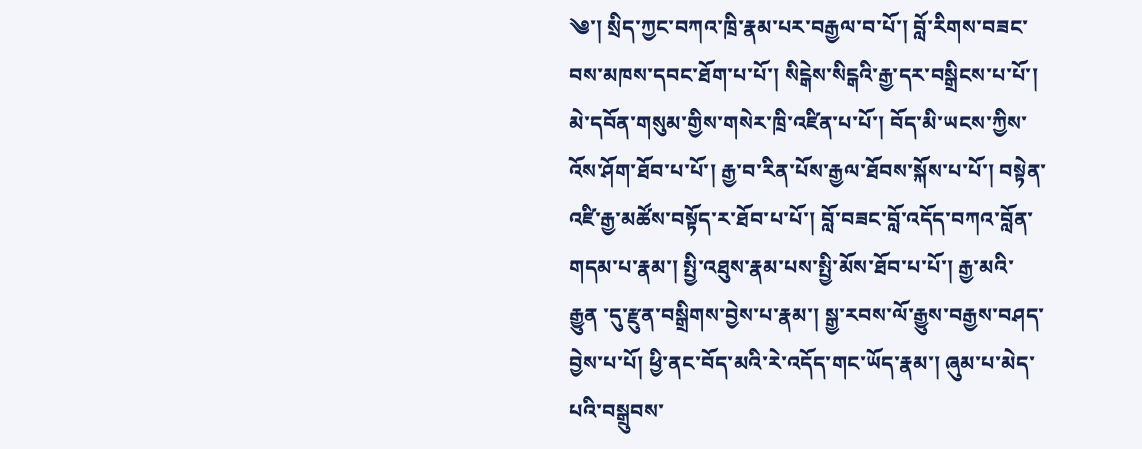༄་། སྲིད་ཀྱང་བཀའ་ཁྲི་རྣམ་པར་བརྒྱལ་བ་པོ་། བློ་རིགས་བཟང་བས་མཁས་དབང་ཐོག་པ་པོ་། སིངྒེས་སིངྒའི་རྒྱ་དར་བསྒྲིངས་པ་པོ་། མེ་དབོན་གསུམ་གྱིས་གསེར་ཁྲི་འཛིན་པ་པོ་། བོད་མི་ཡངས་ཀྱིས་འོས་ཤོག་ཐོབ་པ་པོ་། རྒྱ་བ་རིན་པོས་རྒྱལ་ཐོབས་སྐོས་པ་པོ་། བསྟེན་འཛི་རྒྱ་མཚོས་བསྟོད་ར་ཐོབ་པ་པོ་། བློ་བཟང་བློ་འདོད་བཀའ་བློན་གདམ་པ་རྣམ་། སྤྱི་འཐུས་རྣམ་པས་སྤྱི་མོས་ཐོབ་པ་པོ་། རྒྱ་མའི་རྒྱུན ་དུ་རྫུན་བསྒྲིགས་བྱེས་པ་རྣམ་། སྒྱ་རབས་ལོ་རྒྱུས་བརྒྱས་བཤད་བྱེས་པ་པོ། ཕྱི་ནང་བོད་མའི་རེ་འདོད་གང་ཡོད་རྣམ་། ཞུམ་པ་མེད་པའི་བསྒྲུབས་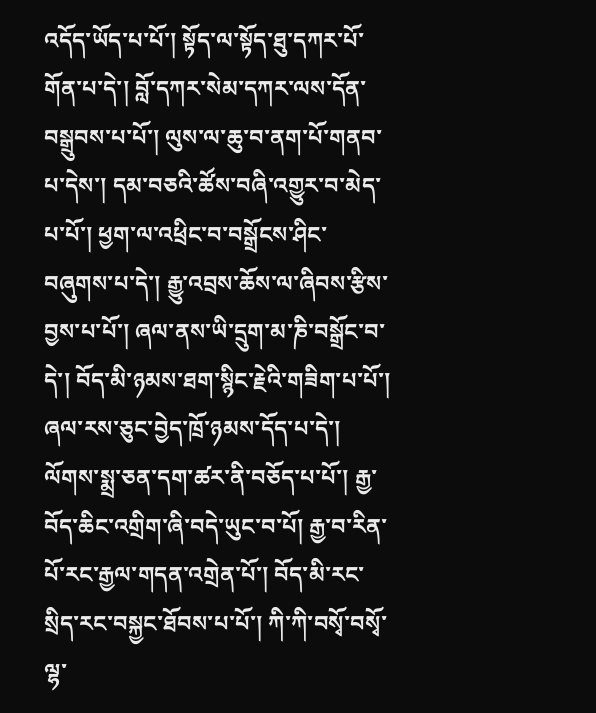འདོད་ཡོད་པ་པོ་། སྟོད་ལ་སྟོད་ཐུ་དཀར་པོ་གོན་པ་དེ་། བློ་དཀར་སེམ་དཀར་ལས་དོན་བསྒྲུབས་པ་པོ་། ལུས་ལ་ཆུ་བ་ནག་པོ་གནབ་པ་དེས་། དམ་བཅའི་ཚོས་བཞི་འགྱུར་བ་མེད་པ་པོ་། ཕྱག་ལ་འཕྲིང་བ་བསྒྲོངས་ཤིང་བཞུགས་པ་དེ་། རྒྱུ་འབྲས་ཆོས་ལ་ཞིབས་རྩིས་བྱས་པ་པོ་། ཞལ་ནས་ཡི་དྲུག་མ་ཎི་བསྒྲོང་བ་དེ་། བོད་མི་ཉམས་ཐག་སྙིང་རྗེའི་གཟིག་པ་པོ་། ཞལ་རས་ཅུང་བྱེད་ཁྲོ་ཉམས་དོད་པ་དེ་། ལོགས་སྨྲ་ཅན་དག་ཚར་ནི་བཅོད་པ་པོ་། རྒྱ་བོད་ཆིང་འགྲིག་ཞི་བདེ་ཡུང་བ་པོ། རྒྱ་བ་རིན་པོ་རང་རྒྱལ་གདན་འགྲེན་པོ་། བོད་མི་རང་སྲིད་རང་བསྐྱང་ཐོབས་པ་པོ་། ཀི་ཀི་བསྭོ་བསྭོ་ལྷ་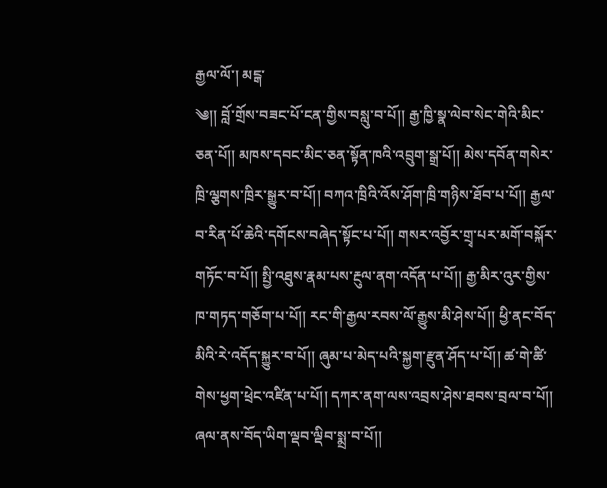རྒྱལ་ལོ་། མངྒ་
༄།། བློ་གྲོས་བཟང་པོ་ངན་གྱིས་བསླུ་བ་པོ།། རྒྱ་ཁྱི་སྣ་ལེབ་སེང་གེའི་མིང་ཅན་པོ།། མཁས་དབང་མིང་ཅན་སྟོན་ཁའི་འབྲུག་སྒྲ་པོ།། མེས་དབོན་གསེར་ཁྲི་ལྕགས་ཁྲིར་སྒྱུར་བ་པོ།། བཀའ་ཁྲིའི་འོས་ཤོག་ཁྲི་གཉིས་ཐོབ་པ་པོ།། རྒྱལ་བ་རིན་པོ་ཆེའི་དགོངས་བཞེད་སྟོང་པ་པོ།། གསར་འབྱོར་གྲྭ་པར་མགོ་བསྐོར་གཏོང་བ་པོ།། སྤྱི་འཐུས་རྣམ་པས་རྔུལ་ནག་འདོན་པ་པོ།། རྒྱ་མིར་འུར་གྱིས་ཁ་གཏད་གཅོག་པ་པོ།། རང་གི་རྒྱལ་རབས་ལོ་རྒྱུས་མི་ཤེས་པོ།། ཕྱི་ནང་བོད་མིའི་རེ་འདོད་སྐྱུར་བ་པོ།། ཞུམ་པ་མེད་པའི་སྐྱག་རྫུན་ཤོད་པ་པོ།། ཚ་གེ་ཚི་གེས་ཕྱག་ཕྲེང་འཛིན་པ་པོ།། དཀར་ནག་ལས་འབྲས་ཤེས་ཐབས་བྲལ་བ་པོ།། ཞལ་ནས་བོད་ཡིག་ལྡབ་ལྡིབ་སྨྲ་བ་པོ།།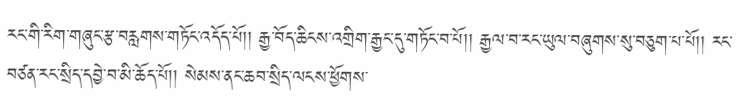རང་གི་རིག་གཞུང་རྩ་བརླགས་གཏོང་འདོད་པོ།། རྒྱ་བོད་ཆིངས་འགྲིག་རྒྱང་དུ་གཏོང་བ་པོ།། རྒྱལ་བ་རང་ཡུལ་བཞུགས་སུ་བཅུག་པ་པོ།། རང་བཙན་རང་སྲིད་དབྱེ་བ་མི་ཆོད་པོ།། སེམས་ནང་ཆབ་སྲིད་ལངས་ཕྱོགས་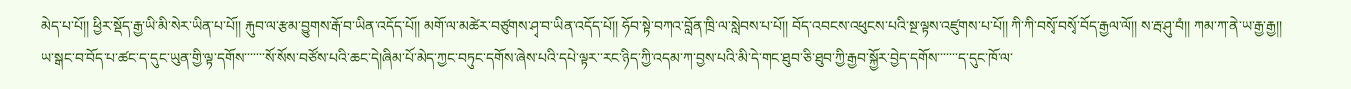མེད་པ་པོ།། ཕྱིར་སྡོད་རྒྱ་ཡི་མི་སེར་ཡིན་པ་པོ།། རྐུབ་ལ་རྩམ་བྱུགས་རྒོ་བ་ཡིན་འདོད་པོ།། མགོ་ལ་མཚེར་བཙུགས་ཤྭ་བ་ཡིན་འདོད་པོ།། ཧོབ་སྟེ་བཀའ་བློན་ཁྲི་ལ་སླེབས་པ་པོ།། བོད་འབངས་འཕུངས་པའི་སྔ་ལྟས་འཛུགས་པ་པོ།། ཀི་ཀི་བསྭོ་བསྭོ་བོད་རྒྱལ་ལོ།། ས་རྦ་ཤུ་བཾ།། ཀམ་ཀ་ནེ་ཡ་རྒྱ་རྒྱ།།
ཡ་སྒང་བ་བོད་པ་ཚང་ད་དུང་ཡུན་གྱི་ལྟ་དགོས་་་་་་་སོ་སོས་བཙོས་པའི་ཆང་དེ།ཞིམ་པོ་མེད་ཀྱང་བཏུང་དགོས་ཞེས་པའི་དཔེ་ལྟར་་རང་ཉིད་ཀྱི་འདམ་ཀ་བྱས་པའི་མི་དེ་གང་ཐུབ་ཅི་ཐུབ་ཀྱི་རྒྱབ་སྐྱོར་བྱེད་དགོས་་་་་་་ད་དུང་ཁོ་ལ་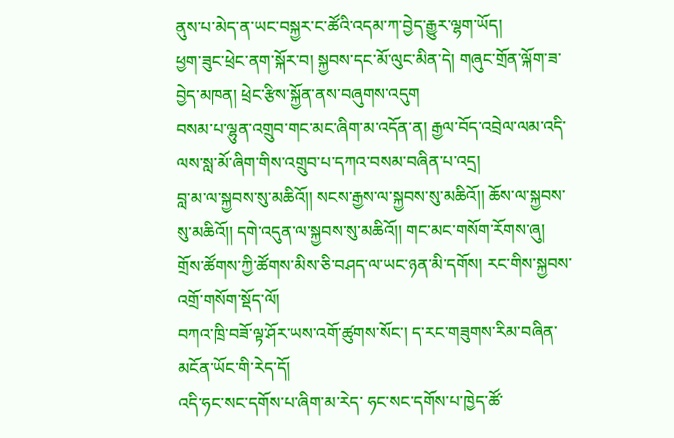ནུས་པ་མེད་ན་ཡང་བསྐྱར་ང་ཚོའི་འདམ་ཀ་བྱེད་རྒྱུར་ལྷག་ཡོད།
ཕྱག་ཟུང་ཕྲེང་ནག་སྐོར་བ། སྐྱབས་དང་མོ་ལུང་མིན་དེ། གཞུང་གྲོན་ལྐོག་ཟ་བྱེད་མཁན། ཕྲེང་རྩིས་སྐྱོན་ནས་བཞུགས་འདུག
བསམ་པ་ལྷུན་འགྲུབ་གང་མང་ཞིག་མ་འདོན་ན། རྒྱལ་བོད་འབྲེལ་ལམ་འདི་ལས་སླ་མོ་ཞིག་གིས་འགྲུབ་པ་དཀའ་བསམ་བཞིན་པ་འདྲ།
བླ་མ་ལ་སྐྱབས་སུ་མཆིའོ།། སངས་རྒྱས་ལ་སྐྱབས་སུ་མཆིའོ།། ཆོས་ལ་སྐྱབས་སུ་མཆིའོ།། དགེ་འདུན་ལ་སྐྱབས་སུ་མཆིའོ།། གང་མང་གསོག་རོགས་ཞུ། གྲོས་ཚོགས་ཀྱི་ཚོགས་མིས་ཅི་བཤད་ལ་ཡང་ཉན་མི་དགོས། རང་གིས་སྐྱབས་འགྲོ་གསོག་སྡོད་ལོ།
བཀའ་ཁྲི་བཟོ་ལྟ་ཤོར་ཡས་འགོ་ཚུགས་སོང་། ད་རང་གཟུགས་རིམ་བཞིན་མངོན་ཡོང་གི་རེད་དོ།
འདི་ཧང་སང་དགོས་པ་ཞིག་མ་རེད་ ཧང་སང་དགོས་པ་ཁྱེད་ཚོ་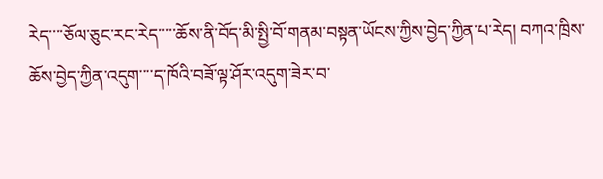རེད་་་་ཅོལ་ཅུང་རང་རེད་་་་་ཆོས་ནི་བོད་མི་སྤྱི་བོ་གནམ་བསྟན་ཡོངས་ཀྱིས་བྱེད་ཀྱིན་པ་རེད། བཀའ་ཁྲིས་ཆོས་བྱེད་ཀྱིན་འདུག་་་་ད་ཁོའི་བཟོ་ལྟ་ཤོར་འདུག་ཟེར་བ་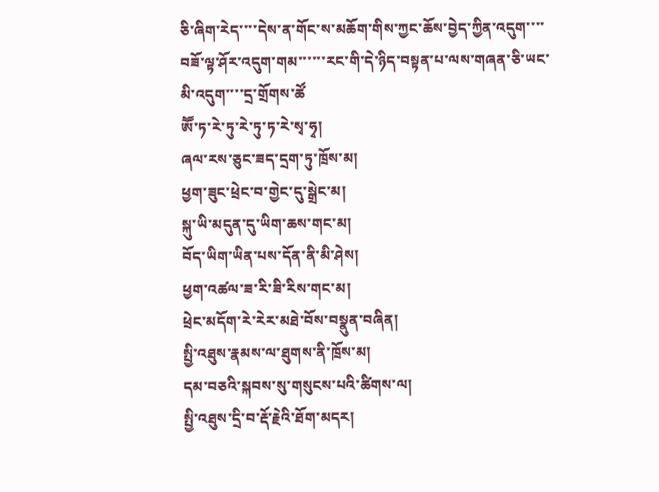ཅི་ཞིག་རེད་་་་དེས་ན་གོང་ས་མཆོག་གིས་ཀྱང་ཆོས་བྱེད་ཀྱིན་འདུག་་་་བཟོ་ལྟ་ཤོར་འདུག་གམ་་་་་་རང་གི་དེ་ཉིད་བསྟན་པ་ལས་གཞན་ཅི་ཡང་མི་འདུག་་་་དྲ་གྲོགས་ཚོ
ཨཽ་ཏ་རེ་ཏུ་རེ་ཏུ་ཏ་རེ་སྭ་ཧྭ།
ཞལ་རས་ཅུང་ཟད་དྲག་ཏུ་ཁྲོས་མ།
ཕྱག་ཟུང་ཕྲེང་བ་གྱེང་དུ་སྒྲེང་མ།
སྐུ་ཡི་མདུན་དུ་ཡིག་ཆས་གང་མ།
བོད་ཡིག་ཡིན་པས་དོན་ནི་མི་ཤེས།
ཕྱག་འཚལ་ཟ་རི་ཟི་རིས་གང་མ།
ཕྲེང་མདོག་རེ་རེར་མཐེ་བོས་བསྣུན་བཞིན།
སྤྱི་འཐུས་རྣམས་ལ་ཐུགས་ནི་ཁྲོས་མ།
དམ་བཅའི་སྐབས་སུ་གསུངས་པའི་ཚིགས་ལ།
སྤྱི་འཐུས་དྲི་བ་རྡོ་རྗེའི་ཐོག་མདར།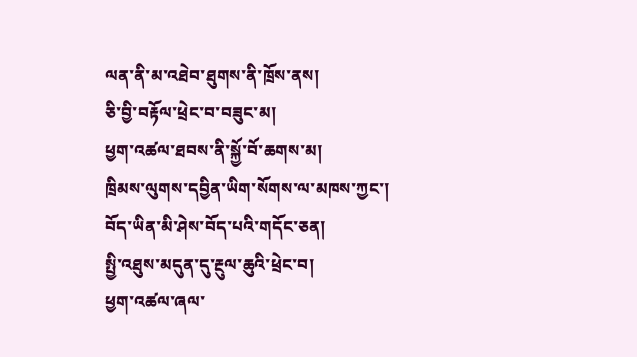ལན་ནི་མ་འཐེབ་ཐུགས་ནི་ཁྲོས་ནས།
ཅི་བྱི་བརྟོལ་ཕྲེང་བ་བཟུང་མ།
ཕྱག་འཚལ་ཐབས་ནི་སྐྱོ་བོ་ཆགས་མ།
ཁྲིམས་ལུགས་དབྱིན་ཡིག་སོགས་ལ་མཁས་ཀྱང་།
བོད་ཡིན་མི་ཤེས་བོད་པའི་གདོང་ཅན།
སྤྱི་འཐུས་མདུན་དུ་རྔུལ་ཆུའི་ཕྲེང་བ།
ཕྱག་འཚལ་ཞལ་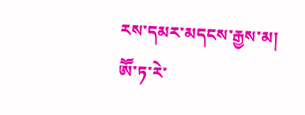རས་དམར་མདངས་རྒྱས་མ།
ཨཽ་ཏ་རེ་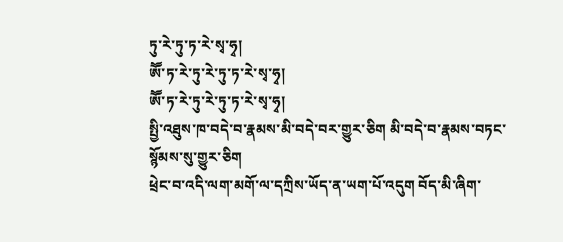ཏུ་རེ་ཏུ་ཏ་རེ་སྭ་ཧྭ།
ཨཽ་ཏ་རེ་ཏུ་རེ་ཏུ་ཏ་རེ་སྭ་ཧྭ།
ཨཽ་ཏ་རེ་ཏུ་རེ་ཏུ་ཏ་རེ་སྭ་ཧྭ།
སྤྱི་འཐུས་ཁ་བདེ་བ་རྣམས་མི་བདེ་བར་གྱུར་ཅིག མི་བདེ་བ་རྣམས་བཏང་སྙོམས་སུ་གྱུར་ཅིག
ཕྲེང་བ་འདི་ལག་མགོ་ལ་དཀྲིས་ཡོད་ན་ཡག་པོ་འདུག བོད་མི་ཞིག་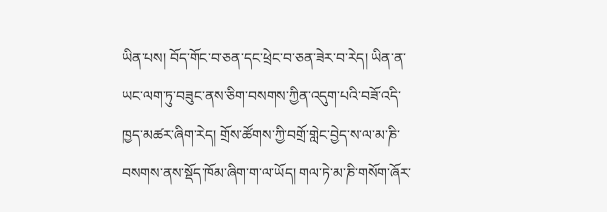ཡིན་པས། བོད་གོང་བ་ཅན་དང་ཕྲེང་བ་ཅན་ཟེར་བ་རེད། ཡིན་ན་ཡང་ལག་ཏུ་བཟུང་ནས་ཅིག་བསགས་ཀྱིན་འདུག་པའི་བཟོ་འདི་ཁྱད་མཚར་ཞིག་རེད། གྲོས་ཚོགས་ཀྱི་བགྲོ་གླེང་བྱེད་ས་ལ་མ་ཎི་བསགས་ནས་སྡོད་ཁོམ་ཞིག་ག་ལ་ཡོད། གལ་ཏེ་མ་ཎི་གསོག་ཞོར་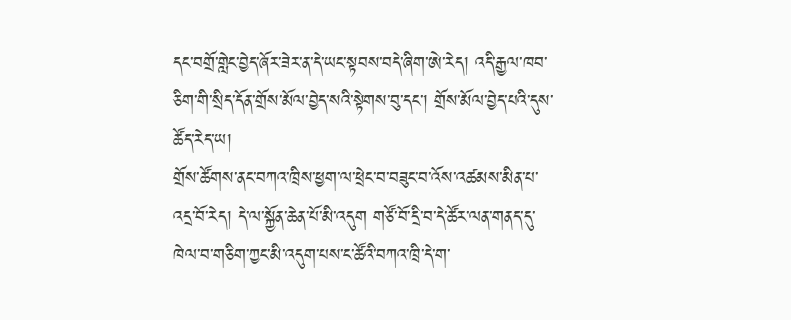དང་བགྲོ་གླེང་བྱེད་ཞོར་ཟེར་ན་དེ་ཡང་སྟབས་བདེ་ཞིག་ཨེ་རེད། འདི་རྒྱལ་ཁབ་ཅིག་གི་སྲིད་དོན་གྲོས་མོལ་བྱེད་སའི་སྟེགས་བུ་དང་། གྲོས་མོལ་བྱེད་པའི་དུས་ཚོད་རེད་ཡ།
གྲོས་ཚོགས་ནང་བཀའ་ཁྲིས་ཕྱག་ལ་ཕྲེང་བ་བཟུང་བ་འོས་འཚམས་མིན་པ་འདྲ་བོ་རེད། དེ་ལ་སྐྱོན་ཆེན་པོ་མི་འདུག གཙོ་བོ་དྲི་བ་དེ་ཚོར་ལན་གནད་དུ་ཁེལ་བ་གཅིག་ཀྱང་མི་འདུག་པས་ང་ཚོའི་བཀའ་ཁྲི་དེ་ག་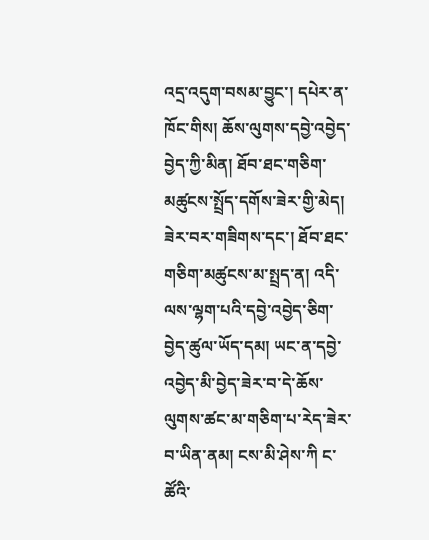འདྲ་འདུག་བསམ་བྱུང་། དཔེར་ན་ཁོང་གིས། ཆོས་ལུགས་དབྱེ་འབྱེད་བྱེད་ཀྱི་མིན། ཐོབ་ཐང་གཅིག་མཚུངས་སྤྲོད་དགོས་ཟེར་གྱི་མེད། ཟེར་བར་གཟིགས་དང་། ཐོབ་ཐང་གཅིག་མཚུངས་མ་སྤྲད་ན། འདི་ལས་ལྷག་པའི་དབྱེ་འབྱེད་ཅིག་བྱེད་ཚུལ་ཡོད་དམ། ཡང་ན་དབྱེ་འབྱེད་མི་བྱེད་ཟེར་བ་དེ་ཆོས་ལུགས་ཚང་མ་གཅིག་པ་རེད་ཟེར་བ་ཡིན་ནམ། ངས་མི་ཤེས་ཀི ང་ཚོའི་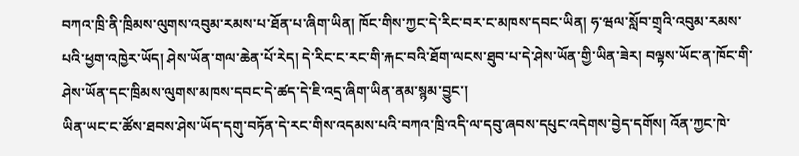བཀའ་ཁྲི་ནི་ཁྲིམས་ལུགས་འབུམ་རམས་པ་ཐོན་པ་ཞིག་ཡིན། ཁོང་གིས་ཀྱང་དེ་རིང་བར་ང་མཁས་དབང་ཡིན། ཧ་ཝལ་སློབ་གྲྭའི་འབུམ་རམས་པའི་ཕྱག་འཁྱེར་ཡོད། ཤེས་ཡོན་གལ་ཆེན་པོ་རེད། དེ་རིང་ང་རང་གི་རྐང་བའི་ཐོག་ལངས་ཐུབ་པ་དེ་ཤེས་ཡོན་གྱི་ཡིན་ཟེར། བལྟས་ཡོང་ན་ཁོང་གི་ཤེས་ཡོན་དང་ཁྲིམས་ལུགས་མཁས་དབང་དེ་ཚད་དེ་ཇི་འདྲ་ཞིག་ཡིན་ནམ་སྙམ་བྱུང་།
ཡིན་ཡང་ང་ཚོས་ཐབས་ཤེས་ཡོད་དགུ་བཏོན་དེ་རང་གིས་འདམས་པའི་བཀའ་ཁྲི་འདི་ལ་དབུ་ཞབས་དཔུང་འདེགས་བྱེད་དགོས། འོན་ཀྱང་ཁེ་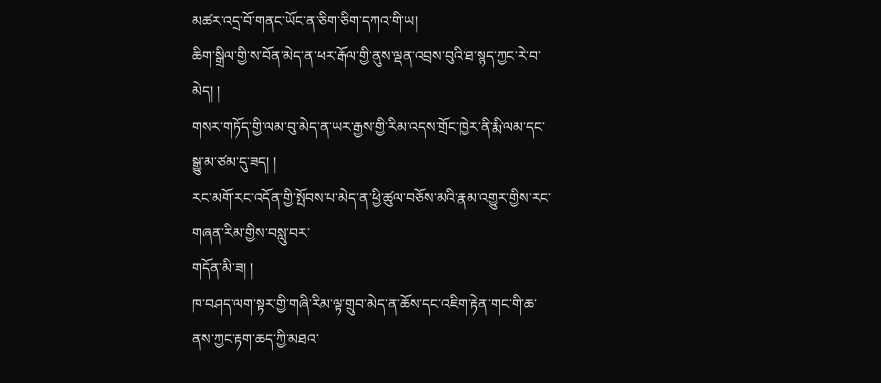མཚར་འདྲ་བོ་གནང་ཡོང་ན་ཅིག་ཅིག་དཀའ་གི་ཡ།
ཆིག་སྒྲིལ་གྱི་ས་བོན་མེད་ན་ཕར་རྒོལ་གྱི་ནུས་ལྡན་འབྲས་བུའི་ཐ་སྙད་ཀྱང་རེ་བ་མེད། །
གསར་གཏོད་གྱི་ལམ་བུ་མེད་ན་ཡར་རྒྱས་གྱི་རིམ་འདས་གྲོང་ཁྱེར་ནི་རྨི་ལམ་དང་སྒྱུ་མ་ཙམ་དུ་ཟད། །
རང་མགོ་རང་འདོན་གྱི་སྤོབས་པ་མེད་ན་ཕྱི་ཚུལ་བཅོས་མའི་རྣམ་འགྱུར་གྱིས་རང་གཞན་རིམ་གྱིས་བསླུ་བར་
གདོན་མི་ཟ། །
ཁ་བཤད་ལག་སྟར་གྱི་གཞི་རིམ་ལྟ་གྲུབ་མེད་ན་ཆོས་དང་འཇིག་རྟེན་གང་གི་ཆ་ནས་ཀྱང་རྟག་ཆད་ཀྱི་མཐའ་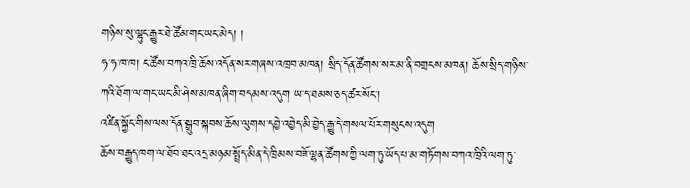གཉིས་སུ་ལྷུང་རྒྱུར་ཐེ་ཚོམ་གང་ཡང་མེད། །
ཧ་ཧ་ཁ་ཁ། ང་ཚོས་བཀའ་ཁྲི་ཆོས་འདོན་སར་གཞས་འཁྲབ་མཁན། སྲིད་དོན་ཚོགས་སར་མ་ནི་བགྲངས་མཁན། ཆོས་སྲིད་གཉིས་ཀའི་ཐོག་ལ་གང་ཡང་མི་ཤེས་མཁན་ཞིག་བདམས་འདུག ཡ་ད་ཐམས་ཅད་ཚར་སོང་།
འཛིན་སྐྱོང་གིས་ལས་དོན་སྒྲུབ་སྐབས་ཆོས་ལུགས་དབྱེ་འབྱེད་མི་བྱེད་རྒྱུ་དེ་གསལ་པོར་གསུངས་འདུག
ཆོས་བརྒྱུད་ཁག་ལ་ཐོབ་ཐང་འདྲ་མཉམ་སྤྲོད་མིན་དེ་ཁྲིམས་བཟོ་ལྷན་ཚོགས་ཀྱི་ལག་ཏུ་ཡོད་པ་མ་གཏོགས་བཀའ་ཁྲིའི་ལག་ཏུ་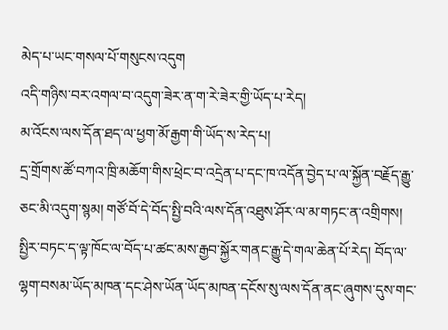མེད་པ་ཡང་གསལ་པོ་གསུངས་འདུག
འདི་གཉིས་བར་འགལ་བ་འདུག་ཟེར་ན་ག་རེ་ཟེར་གྱི་ཡོད་པ་རེད།
མ་འོངས་ལས་དོན་ཐད་ལ་ཕྱག་མོ་རྒྱག་གི་ཡོད་ས་རེད་པ།
དྲ་གྲོགས་ཚོ་བཀའ་ཁྲི་མཆོག་གིས་ཕྲེང་བ་འདྲེན་པ་དང་ཁ་འདོན་བྱེད་པ་ལ་སྐྱོན་བརྗོད་རྒྱུ་ཅང་མི་འདུག་སྙམ། གཙོ་བོ་དེ་བོད་སྤྱི་བའི་ལས་དོན་འཐུས་ཤོར་ལ་མ་གཏང་ན་འགྲིགས། སྤྱིར་བཏང་ད་ལྟ་ཁོང་ལ་བོད་པ་ཚང་མས་རྒྱབ་སྐྱོར་གནང་རྒྱུ་དེ་གལ་ཆེན་པོ་རེད། བོད་ལ་ལྷག་བསམ་ཡོད་མཁན་དང་ཤེས་ཡོན་ཡོད་མཁན་དངོས་སུ་ལས་དོན་ནང་ཞུགས་དུས་གང་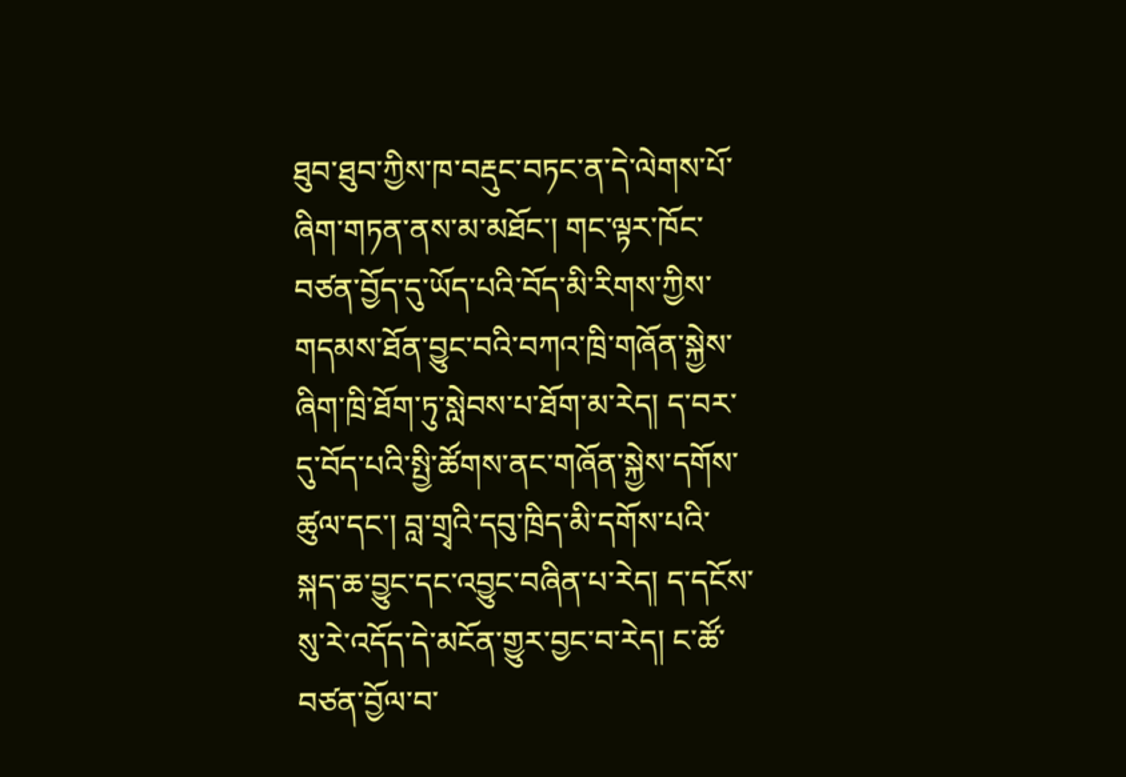ཐུབ་ཐུབ་ཀྱིས་ཁ་བརྡུང་བཏང་ན་དེ་ལེགས་པོ་ཞིག་གཏན་ནས་མ་མཐོང་། གང་ལྟར་ཁོང་བཙན་བྱོད་དུ་ཡོད་པའི་བོད་མི་རིགས་ཀྱིས་གདམས་ཐོན་བྱུང་བའི་བཀའ་ཁྲི་གཞོན་སྐྱེས་ཞིག་ཁྲི་ཐོག་ཏུ་སླེབས་པ་ཐོག་མ་རེད། ད་བར་དུ་བོད་པའི་སྤྱི་ཚོགས་ནང་གཞོན་སྐྱེས་དགོས་ཚུལ་དང་། བླ་གྲྭའི་དབུ་ཁྲིད་མི་དགོས་པའི་སྐད་ཆ་བྱུང་དང་འབྱུང་བཞིན་པ་རེད། ད་དངོས་སུ་རེ་འདོད་དེ་མངོན་གྱུར་བྱང་བ་རེད། ང་ཚོ་བཙན་བྱོལ་བ་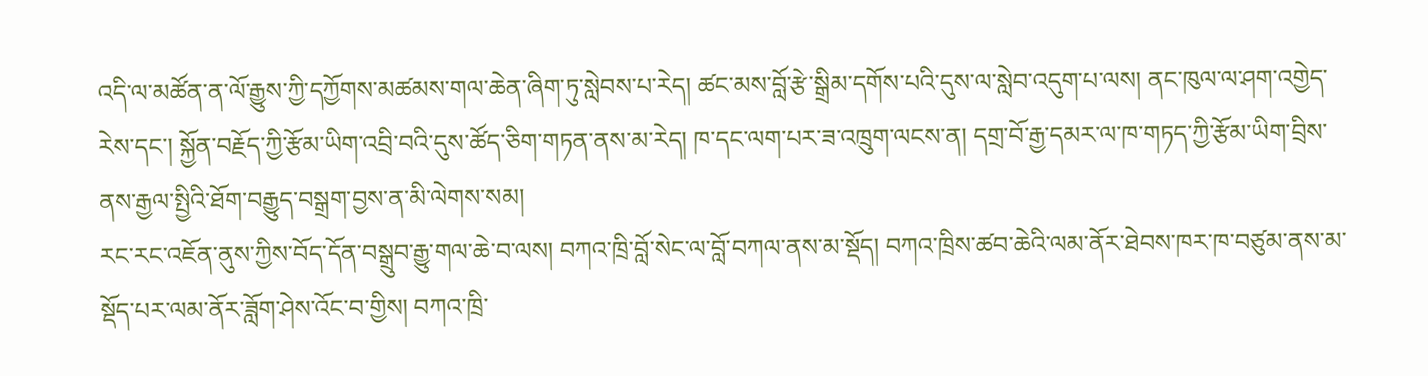འདི་ལ་མཚོན་ན་ལོ་རྒྱུས་ཀྱི་དཀྱོགས་མཚམས་གལ་ཆེན་ཞིག་ཏུ་སླེབས་པ་རེད། ཚང་མས་བློ་རྩེ་སྒྲིམ་དགོས་པའི་དུས་ལ་སླེབ་འདུག་པ་ལས། ནང་ཁུལ་ལ་ཤག་འགྱེད་རེས་དང་། སྐྱོན་བརྗོད་ཀྱི་རྩོམ་ཡིག་འབྲི་བའི་དུས་ཚོད་ཅིག་གཏན་ནས་མ་རེད། ཁ་དང་ལག་པར་ཟ་འཁྲུག་ལངས་ན། དགྲ་བོ་རྒྱ་དམར་ལ་ཁ་གཏད་ཀྱི་རྩོམ་ཡིག་བྲིས་ནས་རྒྱལ་སྤྱིའི་ཐོག་བརྒྱུད་བསྒྲག་བྱས་ན་མི་ལེགས་སམ།
རང་རང་འཇོན་ནུས་ཀྱིས་བོད་དོན་བསྒྲུབ་རྒྱུ་གལ་ཆེ་བ་ལས། བཀའ་ཁྲི་བློ་སེང་ལ་བློ་བཀལ་ནས་མ་སྡོད། བཀའ་ཁྲིས་ཚབ་ཆེའི་ལམ་ནོར་ཐེབས་ཁར་ཁ་བཙུམ་ནས་མ་སྡོད་པར་ལམ་ནོར་ཟློག་ཤེས་འོང་བ་གྱིས། བཀའ་ཁྲི་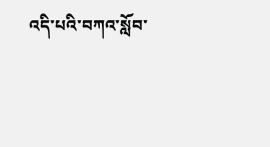འདི་པའི་བཀའ་སློབ་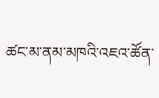ཚང་མ་ནམ་མཁའི་འཇའ་ཚོན་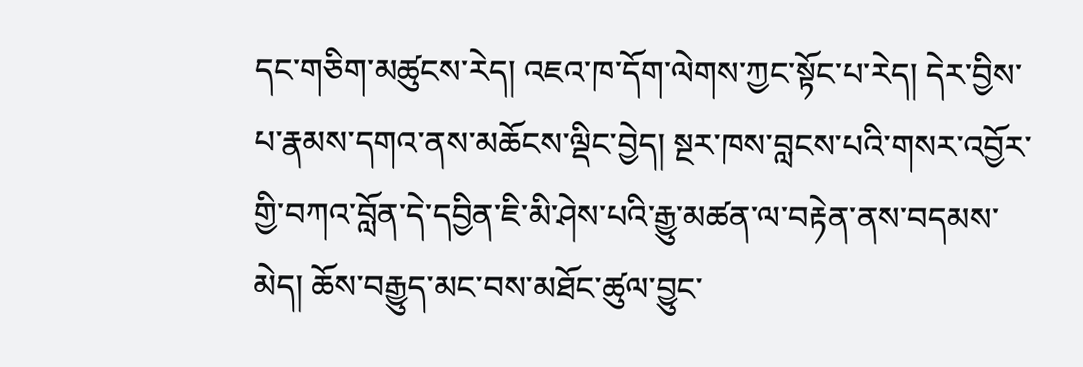དང་གཅིག་མཚུངས་རེད། འཇའ་ཁ་དོག་ལེགས་ཀྱང་སྟོང་པ་རེད། དེར་བྱིས་པ་རྣམས་དགའ་ནས་མཆོངས་ལྡིང་བྱེད། སྔར་ཁས་བླངས་པའི་གསར་འབྱོར་གྱི་བཀའ་བློན་དེ་དབྱིན་ཇི་མི་ཤེས་པའི་རྒྱུ་མཚན་ལ་བརྟེན་ནས་བདམས་མེད། ཆོས་བརྒྱུད་མང་བས་མཐོང་ཚུལ་བྱུང་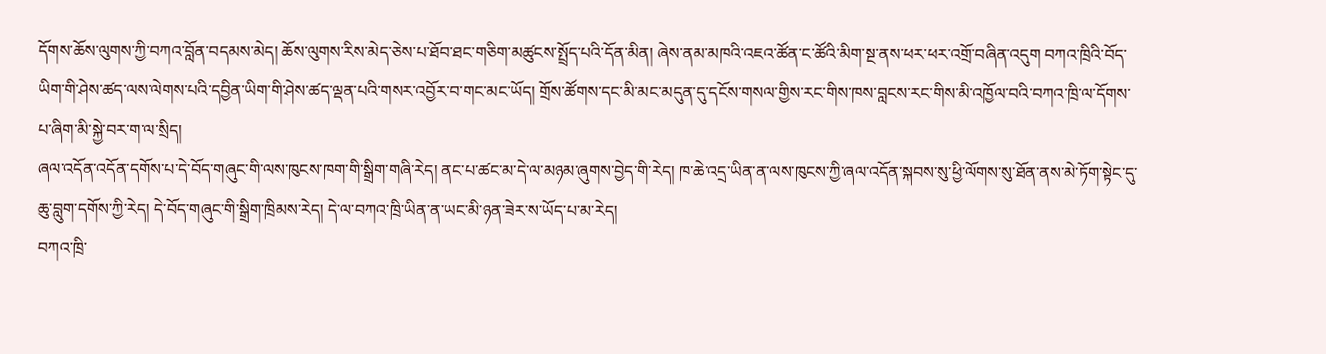དོགས་ཆོས་ལུགས་ཀྱི་བཀའ་བློན་བདམས་མེད། ཆོས་ལུགས་རིས་མེད་ཅེས་པ་ཐོབ་ཐང་གཅིག་མཚུངས་སྤྲོད་པའི་དོན་མིན། ཞེས་ནམ་མཁའི་འཇའ་ཚོན་ང་ཚོའི་མིག་སྔ་ནས་ཕར་ཕར་འགྲོ་བཞིན་འདུག བཀའ་ཁྲིའི་བོད་ཡིག་གི་ཤེས་ཚད་ལས་ལེགས་པའི་དབྱིན་ཡིག་གི་ཤེས་ཚད་ལྡན་པའི་གསར་འབྱོར་བ་གང་མང་ཡོད། གྲོས་ཚོགས་དང་མི་མང་མདུན་དུ་དངོས་གསལ་གྱིས་རང་གིས་ཁས་བླངས་རང་གིས་མི་འཁྱོལ་བའི་བཀའ་ཁྲི་ལ་དོགས་པ་ཞིག་མི་སྐྱེ་བར་ག་ལ་སྲིད།
ཞལ་འདོན་འདོན་དགོས་པ་དེ་བོད་གཞུང་གི་ལས་ཁུངས་ཁག་གི་སྒྲིག་གཞི་རེད། ནང་པ་ཚང་མ་དེ་ལ་མཉམ་ཞུགས་བྱེད་གི་རེད། ཁ་ཆེ་འདྲ་ཡིན་ན་ལས་ཁུངས་ཀྱི་ཞལ་འདོན་སྐབས་སུ་ཕྱི་ལོགས་སུ་ཐོན་ནས་མེ་ཏོག་སྟེང་དུ་ཆུ་བླུག་དགོས་ཀྱི་རེད། དེ་བོད་གཞུང་གི་སྒྲིག་ཁྲིམས་རེད། དེ་ལ་བཀའ་ཁྲི་ཡིན་ན་ཡང་མི་ཉན་ཟེར་ས་ཡོད་པ་མ་རེད།
བཀའ་ཁྲི་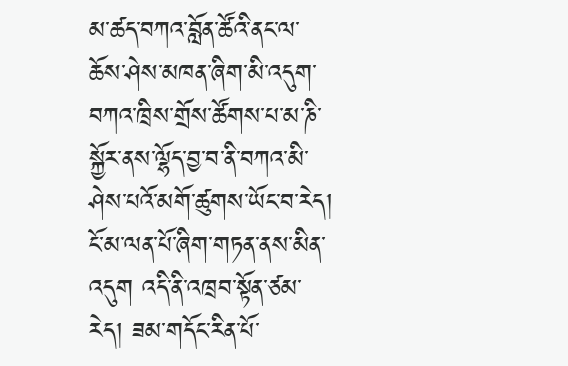མ་ཚད་བཀའ་བློན་ཚོའི་ནང་ལ་ཆོས་ཤེས་མཁན་ཞིག་མི་འདུག་བཀའ་ཁྲིས་གྲོས་ཚོགས་པ་མ་ཎི་སྐྱོར་ནས་ལྷོད་བྱ་བ་ནི་བཀའ་མི་ཤེས་པའོ་མགོ་ཚུགས་ཡོང་བ་རེད།
ངོ་མ་ལན་པོ་ཞིག་གཏན་ནས་མིན་འདུག འདི་ནི་འཁྲབ་སྟོན་ཙམ་རེད། ཟམ་གདོང་རིན་པོ་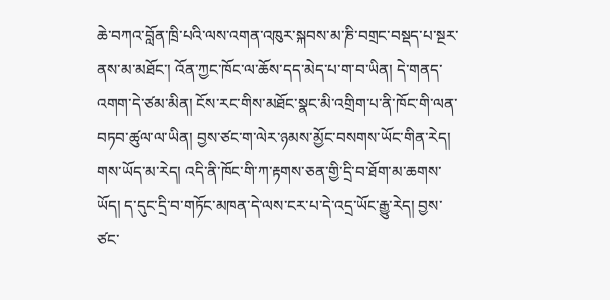ཆེ་བཀའ་བློན་ཁྲི་པའི་ལས་འགན་འཁུར་སྐབས་མ་ཎི་བགྲང་བསྡད་པ་སྔར་ནས་མ་མཐོང་། འོན་ཀྱང་ཁོང་ལ་ཆོས་དད་མེད་པ་ག་བ་ཡིན། དེ་གནད་འགག་དེ་ཙམ་མིན། ངོས་རང་གིས་མཐོང་སྣང་མི་འགྲིག་པ་ནི་ཁོང་གི་ལན་བཏབ་ཚུལ་ལ་ཡིན། བྱས་ཙང་ག་ལེར་ཉམས་མྱོང་བསགས་ཡོང་གིན་རེད། གས་ཡོད་མ་རེད། འདི་ནི་ཁོང་གི་ཀ་རྟགས་ཅན་གྱི་དྲི་བ་ཐོག་མ་ཆགས་ཡོད། ད་དུང་དྲི་བ་གཏོང་མཁན་དེ་ལས་ངར་པ་དེ་འདྲ་ཡོང་རྒྱུ་རེད། བྱས་ཙང་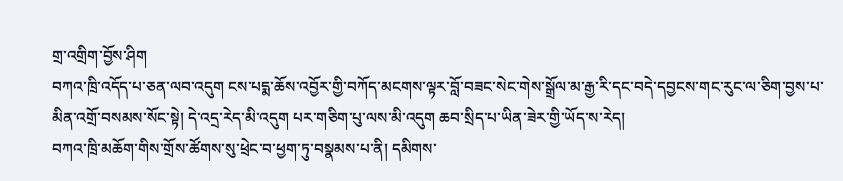གྲ་འགྲིག་བྱོས་ཤིག
བཀའ་ཁྲི་འདོད་པ་ཅན་ལབ་འདུག ངས་པདྨ་ཆོས་འབྱོར་གྱི་བཀོད་མངགས་ལྟར་བློ་བཟང་སེང་གེས་སྒྲོལ་མ་རྒྱ་རི་དང་བདེ་དབྱངས་གང་རུང་ལ་ཅིག་བྱས་པ་མིན་འགྲོ་བསམས་སོང་སྟེ། དེ་འདྲ་རེད་མི་འདུག པར་གཅིག་པུ་ལས་མི་འདུག ཆབ་སྲིད་པ་ཡིན་ཟེར་གྱི་ཡོད་ས་རེད།
བཀའ་ཁྲི་མཆོག་གིས་གྲོས་ཚོགས་སུ་ཕྲེང་བ་ཕྱག་ཏུ་བསྣམས་པ་ནི། དམིགས་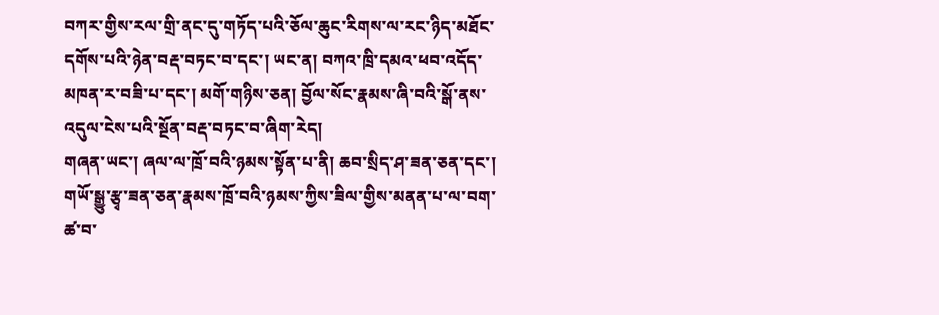བཀར་གྱིས་རལ་གྲི་ནང་དུ་གཏོད་པའི་ཅོལ་ཆུང་རིགས་ལ་རང་ཉིད་མཐོང་དགོས་པའི་ཉེན་བརྡ་བཏང་བ་དང་། ཡང་ན། བཀའ་ཁྲི་དམའ་ཕབ་འདོད་མཁན་ར་བཟི་པ་དང་། མགོ་གཉིས་ཅན། བྱོལ་སོང་རྣམས་ཞི་བའི་སྒོ་ནས་འདུལ་ངེས་པའི་སྔོན་བརྡ་བཏང་བ་ཞིག་རེད།
གཞན་ཡང་། ཞལ་ལ་ཁྲོ་བའི་ཉམས་སྟོན་པ་ནི། ཆབ་སྲིད་ཤ་ཟན་ཅན་དང་། གཡོ་སྒྱུ་རྩྭ་ཟན་ཅན་རྣམས་ཁྲོ་བའི་ཉམས་ཀྱིས་ཟིལ་གྱིས་མནན་པ་ལ་བག་ཚ་བ་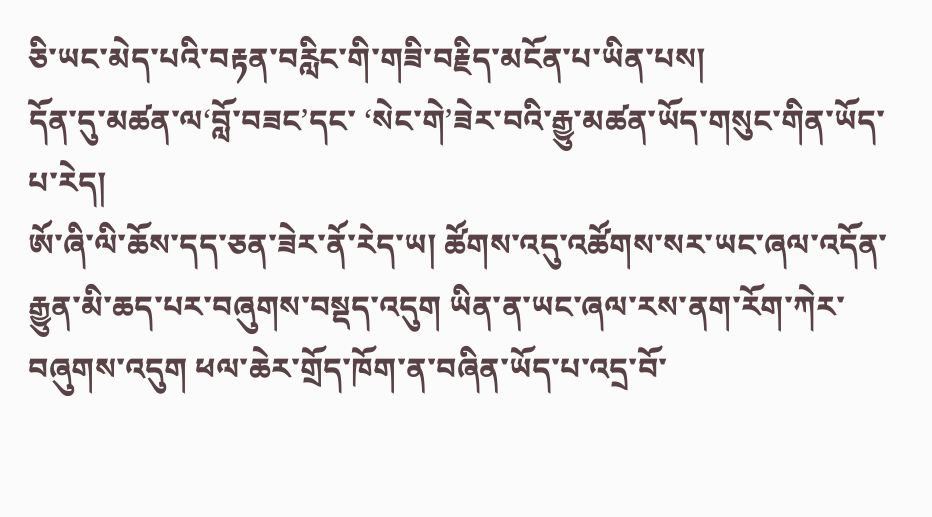ཅི་ཡང་མེད་པའི་བརྟན་བརླིང་གི་གཟི་བརྗིད་མངོན་པ་ཡིན་པས།
དོན་དུ་མཚན་ལ‘བློ་བཟང’དང་ ‘སེང་གེ’ཟེར་བའི་རྒྱུ་མཚན་ཡོད་གསུང་གིན་ཡོད་པ་རེད།
ཨོ་ཞི་ལི་ཆོས་དད་ཅན་ཟེར་ནོ་རེད་ཡ། ཚོགས་འདུ་འཚོགས་སར་ཡང་ཞལ་འདོན་རྒྱུན་མི་ཆད་པར་བཞུགས་བསྡད་འདུག ཡིན་ན་ཡང་ཞལ་རས་ནག་རོག་ཀེར་བཞུགས་འདུག ཕལ་ཆེར་གྲོད་ཁོག་ན་བཞིན་ཡོད་པ་འདྲ་བོ་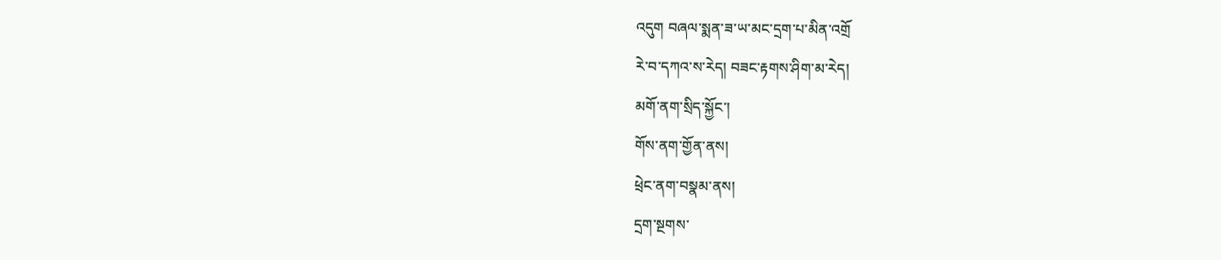འདུག བཞལ་སྨན་ཟ་ཡ་མང་དྲག་པ་མིན་འགྲོ
རེ་བ་དཀའ་ས་རེད། བཟང་རྟགས་ཤིག་མ་རེད།
མགོ་ནག་སྲིད་སྐྱོང་།
གོས་ནག་གྱོན་ནས།
ཕྲེང་ནག་བསྣམ་ནས།
དྲག་སྔགས་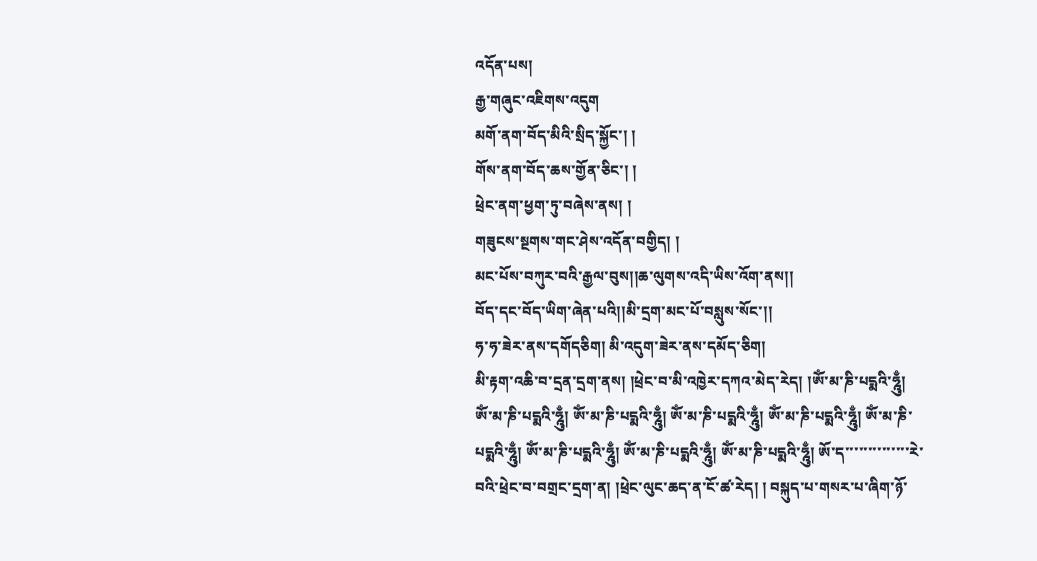འདོན་པས།
རྒྱ་གཞུང་འཇིགས་འདུག
མགོ་ནག་བོད་མིའི་སྲིད་སྐྱོང་། །
གོས་ནག་བོད་ཆས་གྱོན་ཅིང་། །
ཕྲེང་ནག་ཕྱག་ཏུ་བཞེས་ནས། །
གཟུངས་སྔགས་གང་ཤེས་འདོན་བགྱིད། །
མང་པོས་བཀུར་བའི་རྒྱལ་བུས།།ཆ་ལུགས་འདི་ཡིས་འོག་ནས།།
བོད་དང་བོད་ཡིག་ཞེན་པའི།།མི་དྲག་མང་པོ་བསླུས་སོང་།།
ཧ་ཧ་ཟེར་ནས་དགོདཅིག། མི་འདུག་ཟེར་ནས་དམོད་ཅིག།
མི་རྟག་འཆི་བ་དྲན་དྲག་ནས། །ཕྲེང་བ་མི་འཁྱེར་དཀའ་མེད་རེད། །ཨོཾ་མ་ཎི་པདྨའི་ཧྰུྃ། ཨོཾ་མ་ཎི་པདྨའི་ཧྰུྃ། ཨོཾ་མ་ཎི་པདྨའི་ཧྰུྃ། ཨོཾ་མ་ཎི་པདྨའི་ཧྰུྃ། ཨོཾ་མ་ཎི་པདྨའི་ཧྰུྃ། ཨོཾ་མ་ཎི་པདྨའི་ཧྰུྃ། ཨོཾ་མ་ཎི་པདྨའི་ཧྰུྃ། ཨོཾ་མ་ཎི་པདྨའི་ཧྰུྃ། ཨོཾ་མ་ཎི་པདྨའི་ཧྰུྃ། ཨོ་ད་་་་་་་་་་་་་་རེ་བའི་ཕྲེང་བ་བགྲང་དྲག་ན། །ཕྲེང་ལུང་ཆད་ན་ངོ་ཚ་རེད། ། བསྐུད་པ་གསར་པ་ཞིག་ཉོ་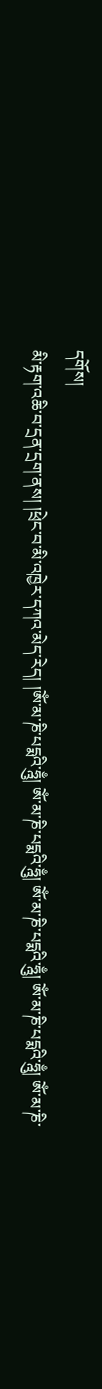དགོས།
མི་རྟག་འཆི་བ་དྲན་དྲག་ནས། །ཕྲེང་བ་མི་འཁྱེར་དཀའ་མེད་རེད། །ཨོཾ་མ་ཎི་པདྨའི་ཧྰུྃ། ཨོཾ་མ་ཎི་པདྨའི་ཧྰུྃ། ཨོཾ་མ་ཎི་པདྨའི་ཧྰུྃ། ཨོཾ་མ་ཎི་པདྨའི་ཧྰུྃ། ཨོཾ་མ་ཎི་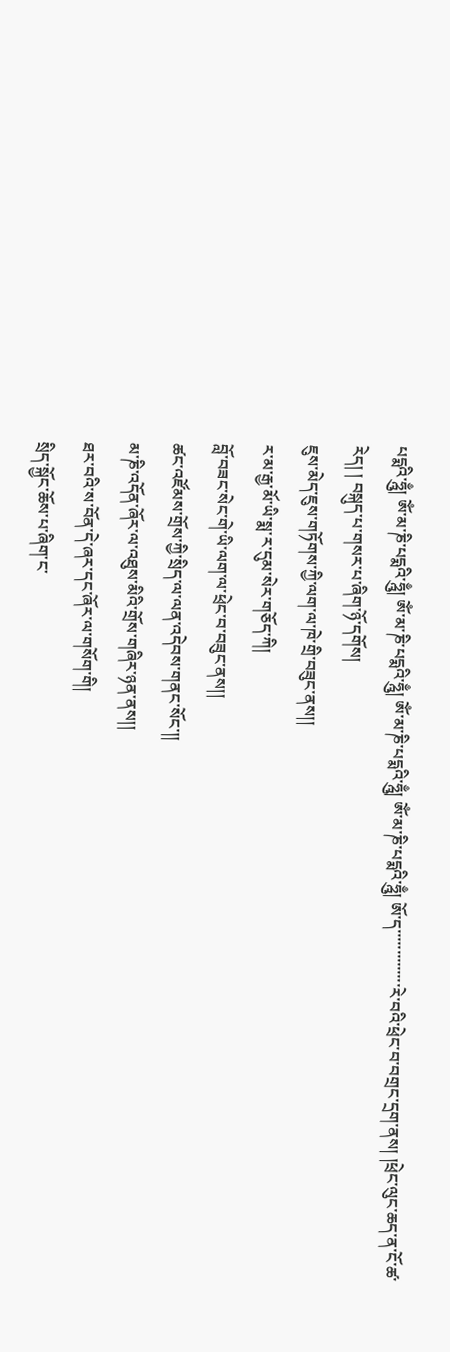པདྨའི་ཧྰུྃ། ཨོཾ་མ་ཎི་པདྨའི་ཧྰུྃ། ཨོཾ་མ་ཎི་པདྨའི་ཧྰུྃ། ཨོཾ་མ་ཎི་པདྨའི་ཧྰུྃ། ཨོཾ་མ་ཎི་པདྨའི་ཧྰུྃ། ཨོ་ད་་་་་་་་་་་་་་རེ་བའི་ཕྲེང་བ་བགྲང་དྲག་ནས། །ཕྲེང་ལུང་ཆད་ན་ངོ་ཚ་རེད། ། བསྐུད་པ་གསར་པ་ཞིག་ཉོ་དགོས།
ཇུས་མེད་ཇུས་གཏོགས་ཀྱི་ལག་ལ་ཁེ་གྲི་བཟུང་ནས།།
ར་མ་རྒྱ་མོ་ཡི་སྨ་ར་དུམ་སེར་གཅོད་ཀི།
བློ་བཟང་སེང་གེ་ཡི་ལག་ལ་ཕྲེང་བ་བཟུང་ནས།།
ཚང་འཛོམས་གྲོས་ཀྱི་སྲིད་ལ་ལན་འདེབས་གནང་སོང་།།
མ་ཎི་འདོན་ཞོར་ལ་འཐུས་མིའི་གྲོས་གཞིར་ཉན་ནས།།
ཐར་བའི་ས་བོན་དེ་ཞར་དང་ཞོར་ལ་གསོག་གི།
སྲིད་སྐྱོང་ཆོས་པ་ཞིག་ང་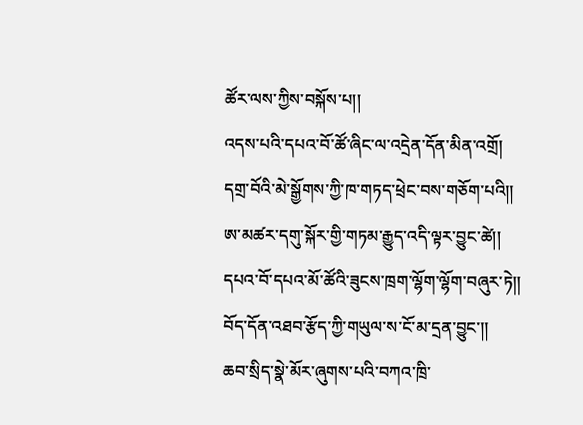ཚོར་ལས་ཀྱིས་བསྐོས་པ།།
འདས་པའི་དཔའ་བོ་ཚོ་ཞིང་ལ་འདྲེན་དོན་མིན་འགྲོ།
དགྲ་བོའི་མེ་སྒྱོགས་ཀྱི་ཁ་གཏད་ཕྲེང་བས་གཅོག་པའི།།
ཨ་མཚར་དགུ་སྐོར་གྱི་གཏམ་རྒྱུད་འདི་ལྟར་བྱུང་ཚེ།།
དཔའ་བོ་དཔའ་མོ་ཚོའི་ཟུངས་ཁྲག་ལྷོག་ལྷོག་བཞུར་ཏེ།།
བོད་དོན་འཐབ་རྩོད་ཀྱི་གཡུལ་ས་ངོ་མ་དྲན་བྱུང་།།
ཆབ་སྲིད་སྣེ་མོར་ཞུགས་པའི་བཀའ་ཁྲི་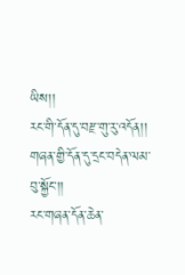ཡིས།།
རང་གི་དོན་དུ་བརྫ་གུ་རུ་འདོན།།
གཞན་གྱི་དོན་དུ་དྲང་བདེན་ལམ་བུ་སྐྱོང་།།
རང་གཞན་དོན་ཆེན་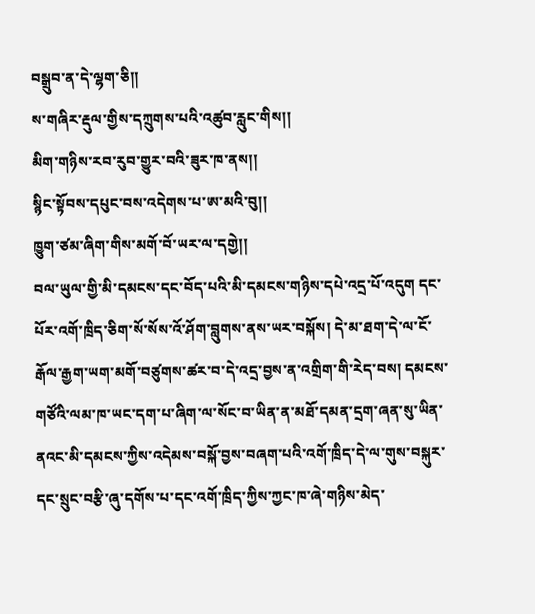བསྒྲུབ་ན་དེ་ལྷག་ཅི།།
ས་གཞིར་རྡུལ་གྱིས་དཀྲུགས་པའི་འཚུབ་རླུང་གིས།།
མིག་གཉིས་རབ་རུབ་གྱུར་བའི་ཟུར་ཁ་ནས།།
སྙིང་སྟོབས་དཔུང་བས་འདེགས་པ་ཨ་མའི་བུ།།
ཁྱུག་ཙམ་ཞིག་གིས་མགོ་བོ་ཡར་ལ་དགྱེ།།
བལ་ཡུལ་གྱི་མི་དམངས་དང་བོད་པའི་མི་དམངས་གཉིས་དཔེ་འདྲ་པོ་འདུག དང་པོར་འགོ་ཁྲིད་ཅིག་སོ་སོས་འོ་ཤོག་བླུགས་ནས་ཡར་བསྐོས། དེ་མ་ཐག་དེ་ལ་ངོ་རྒོལ་རྒྱག་ཡག་མགོ་བཙུགས་ཚར་བ་དེ་འདྲ་བྱས་ན་འགྲིག་གི་རེད་བས། དམངས་གཙོའི་ལམ་ཁ་ཡང་དག་པ་ཞིག་ལ་སོང་བ་ཡིན་ན་མཐོ་དམན་དྲག་ཞན་སུ་ཡིན་ནའང་མི་དམངས་ཀྱིས་འདེམས་བསྐོ་བྱས་བཞག་པའི་འགོ་ཁྲིད་དེ་ལ་གུས་བསྐུར་དང་སྲུང་བརྩི་ཞུ་དགོས་པ་དང་འགོ་ཁྲིད་ཀྱིས་ཀྱང་ཁ་ཞེ་གཉིས་མེད་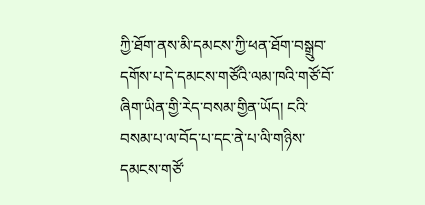ཀྱི་ཐོག་ནས་མི་དམངས་ཀྱི་ཕན་ཐོག་བསྒྲུབ་དགོས་པ་དེ་དམངས་གཙོའི་ལམ་ཁའི་གཙོ་བོ་ཞིག་ཡིན་གྱི་རེད་བསམ་གྱིན་ཡོད། ངའི་བསམ་པ་ལ་བོད་པ་དང་ནེ་པ་ལི་གཉིས་དམངས་གཙོ་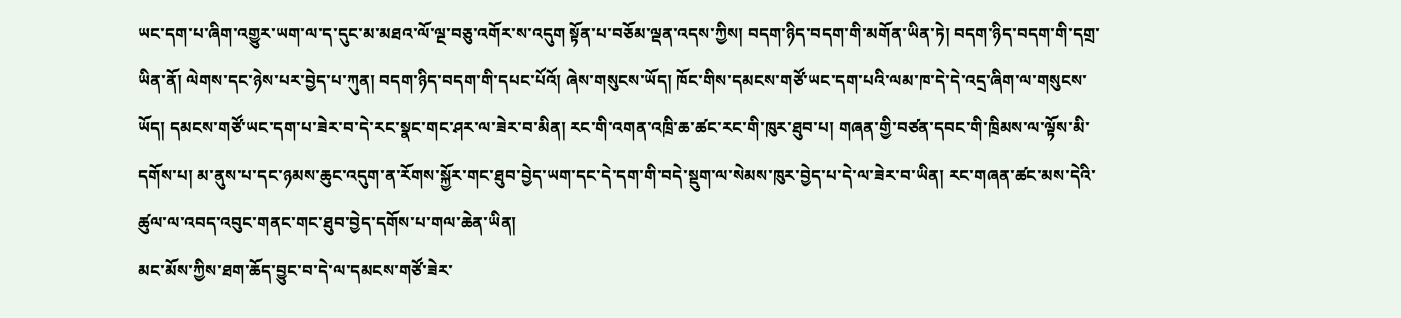ཡང་དག་པ་ཞིག་འགྱུར་ཡག་ལ་ད་དུང་མ་མཐའ་ལོ་ལྔ་བཅུ་འགོར་ས་འདུག སྟོན་པ་བཅོམ་ལྡན་འདས་ཀྱིས། བདག་ཉིད་བདག་གི་མགོན་ཡིན་ཏེ། བདག་ཉིད་བདག་གི་དགྲ་ཡིན་ནོ། ལེགས་དང་ཉེས་པར་བྱེད་པ་ཀུན། བདག་ཉིད་བདག་གི་དཔང་པོའོ། ཞེས་གསུངས་ཡོད། ཁོང་གིས་དམངས་གཙོ་ཡང་དག་པའི་ལམ་ཁ་དེ་དེ་འདྲ་ཞིག་ལ་གསུངས་ཡོད། དམངས་གཙོ་ཡང་དག་པ་ཟེར་བ་དེ་རང་སྣང་གང་ཤར་ལ་ཟེར་བ་མིན། རང་གི་འགན་འཁྲི་ཆ་ཚང་རང་གི་ཁུར་ཐུབ་པ། གཞན་གྱི་བཙན་དབང་གི་ཁྲིམས་ལ་ལྟོས་མི་དགོས་པ། མ་ནུས་པ་དང་ཉམས་ཆུང་འདུག་ན་རོགས་སྐྱོར་གང་ཐུབ་བྱེད་ཡག་དང་དེ་དག་གི་བདེ་སྡུག་ལ་སེམས་ཁུར་བྱེད་པ་དེ་ལ་ཟེར་བ་ཡིན། རང་གཞན་ཚང་མས་དེའི་ཚུལ་ལ་འབད་འབུང་གནང་གང་ཐུབ་བྱེད་དགོས་པ་གལ་ཆེན་ཡིན།
མང་མོས་ཀྱིས་ཐག་ཆོད་བྱུང་བ་དེ་ལ་དམངས་གཙོ་ཟེར་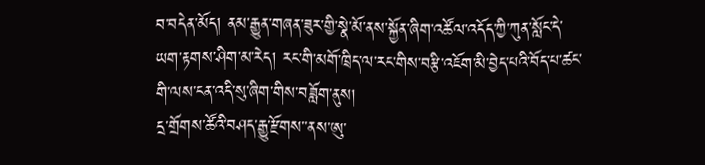བ་བདེན་མོད། ནམ་རྒྱུན་གཞན་ཟུར་གྱི་སྣེ་མོ་ནས་སྐྱོན་ཞིག་འཚོལ་འདོད་ཀྱི་ཀུན་སློང་དེ་ཡག་རྟགས་ཤིག་མ་རེད། རང་གི་མགོ་ཁྲིད་ལ་རང་གིས་བརྩི་འཇོག་མི་བྱེད་པའི་བོད་པ་ཚང་གི་ལས་ངན་འདི་སུ་ཞིག་གིས་བཟློག་ནུས།
དྲ་གྲོགས་ཚོའི་བཤད་རྒྱུ་རྫོགས་་ནས་ཨུ་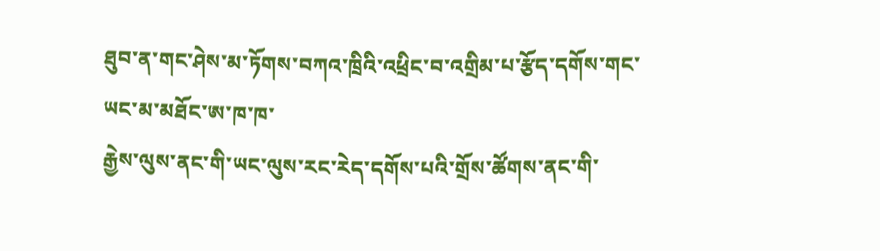ཐུབ་ན་གང་ཤེས་མ་ཏོགས་བཀའ་ཁྲིའི་འཕྲིང་བ་འགྲིམ་པ་རྩོད་དགོས་གང་ཡང་མ་མཐོང་ཨ་ཁ་ཁ་
རྒྱེས་ལུས་ནང་གི་ཡང་ལུས་རང་རེད་དགོས་པའི་གྲོས་ཚོགས་ནང་གི་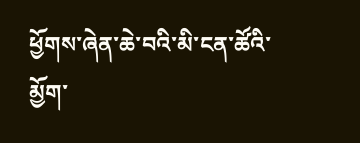ཕྱོགས་ཞེན་ཆེ་བའི་མི་ངན་ཚོའི་མྱོག་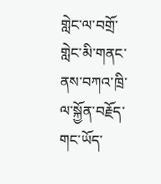གླེང་ལ་བགྲོ་གླེང་མི་གནང་ནས་བཀའ་ཁྲི་ལ་སྐྱོན་བརྗོད་གང་ཡོད་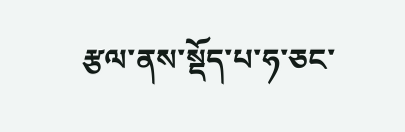རྩལ་ནས་སྡོད་པ་ཧ་ཅང་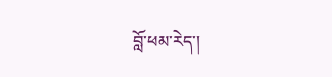བློ་ཕམ་རེད་།